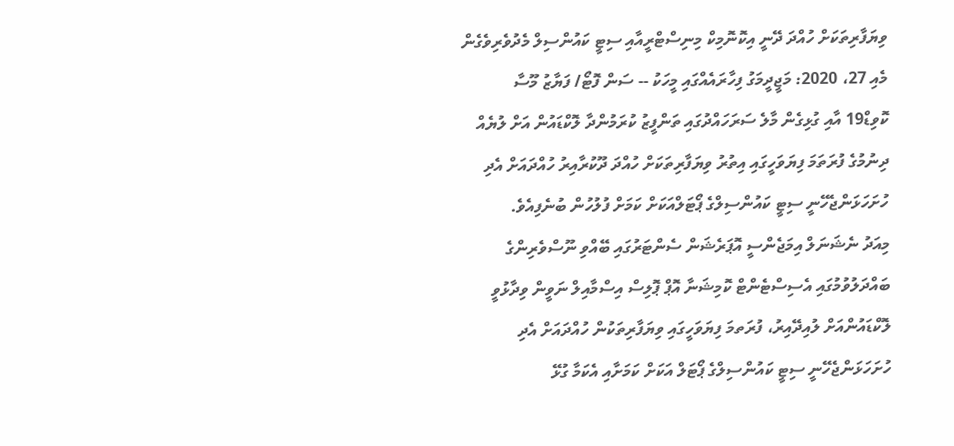ވިޔަފާރިތަކަށް ހުއްދަ ދޭނީ އިކޮނޮމިކް މިނިސްޓްރީއާއި ސިޓީ ކައުންސިލް މެދުވެރިވެގެން
މެއި 27، 2020: މަޖީދީމަގު ފިހާރައެއްގައި މީހަކު -- ސަން ފޮޓޯ/ ފަޔާޒު މޫސާ
ކޮވިޑް19 އާއި ގުޅިގެން މާލެ ސަރަހައްދުގައި ތަންފީޒު ކުރަމުންދާ ލޮކްޑައުން އަށް ލުޔެއް ދިނުމުގެ ފުރަތަމަ ފިޔަވަހީގައި އިތުރު ވިޔަފާރިތަކަށް ހުއްދަ ދޫކުރާއިރު ހުއްދައަށް އެދި ހުށަހަޅަންޖެހޭނީ ސިޓީ ކައުންސިލްގެ ޕޯޓަލްއަކަށް ކަމަށް ފުލުހުން ބުނެފިއެވެ.
މިއަދު ނެޝަނަލް އިމަޖެންސީ އޮޕަރެޝަން ސެންޓަރުގައި ބޭއްވި ނޫސްވެރިންގެ ބައްދަލުވުމުގައި އެސިސްޓެންޓް ކޮމިޝަނާ އޮޕް ޕޮލިސް އިސްމާއިލް ނަވީން ވިދާޅުވީ ލޮކްޑައުންއަށް ލުއިދޭއިރު، ފުރަތމަ ފިޔަވަހީގައި ވިޔަފާރިތަކުން ހުއްދައަށް އެދި ހުށަހަޅަންޖެހޭނީ ސިޓީ ކައުންސިލްގެ ޕޯޓަލް އަކަށް ކަމަށާއި އެކަމާ ގުޅޭ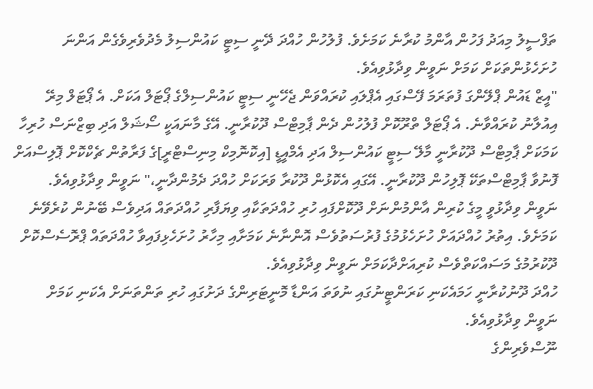ތަފްސީލު މިއަދު ފަހުން އާންމު ކުރާނެ ކަމަށެވެ. ފުލުހުން ހުއްދަ ދޭނީ ސިޓީ ކައުންސިލު މެދުވެރިވެގެން އަންނަ ހުށަހެޅުންތަކަށް ކަމަށް ނަވީން ވިދާޅުވިއެވެ.
"އީޒް ޑައުން ޕްލޭންގަ ފުތަރަމަ ފޭސްގައި އެޕްލައި ކުރައްވަން ޖެހޭނީ ސިޓީ ކައުންސިލްގެ ޕޯޓަލް އަކަށް. އެ ޕޯޓަލް މިރޭ އިއުލާނު ކުރައްވާނެ. އެ ޕޯޓަލް ތްރޫކޮށް ފުލުހުން ދެން ޕާމިޓްސް ދޫކުރާނީ. އޭގެ މާނައަކީ ސޯޝަލް އަދި ބިޒްނަސް ހުރިހާ ކަމަކަށް ޕާމިޓްސް ދޫކުރާނީ މާލޭ ސިޓީ ކައުންސިލް އަދި އެމްއީޑީ [އިކޮނޮމިކް މިނިސްޓްރީ]ގެ ފަރާތުން ޗެކްކޮށް ޕޮލިސްއަށް ފޮނުވާ ޕާމިޓްސްތަކޭ ޕޮލިހުން ދޫކުރާނީ. އޭގައި އެކޮޅުން ދޫކުރާ ވަރަކަށް ހުއްދަ ދެމުންދާނީ،" ނަވީން ވިދާޅުވިއެވެ.
ނަވީން ވިދާޅުވީ މީގެ ކުރިން އާންމުންނަށް ދޫކޮށްފައި ހުރި ހުއްދަތަކާއި ވިޔަފާރި ހުއްދަތައް އަދިވެސް ބޭނުން ކުރެވޭނެ ކަމަށެވެ. އިތުރު ހުއްދައަށް ހުށަހެޅުމުގެ ފުރުސަތުވެސް އޮންނާނެ ކަމަށާއި މިހާރު ހުށަހެޅިފައިވާ ހުއްދަތައް ޕްރޮސެސްކޮށް ދޫކުރުމުގެ މަސައްކަތްވެސް ކުރިއަށްދާކަމަށް ނަވީން ވިދާޅުވިއެވެ.
ހުއްދަ ދޫނުކުރާނީ ހަމައެކަނި ކަރަންޓީނުގައި ނުވަތަ އަންޑާ މޮނީޓަރިންގެ ދަށުގައި ހުރި ތަންތަނަށް އެކަނި ކަމަށް ނަވީން ވިދާޅުވިއެވެ.
ނޫސްވެރިންގެ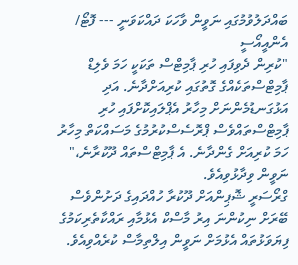ބައްދަލުވުމުގައި ނަވީން ވާހަކަ ދައްކަވަނީ --- ފޮޓޯ/ އެންއީއޯސީ
"ކުރިން ދެވިފައި ހުރި ޕާމިޓްސް ތަކަކީ ހަމަ ވެލިޑް ޕާމިޓްސްތަކެއްގެ ގޮތުގައި ކުރިއަށްދާނެ. އަދި އަޅުގަނޑުމެންނަށް މިހާރު އެޕްލައިކޮށްފައި ހުރި ޕާމިޓްސްތައްވެސް ޕްރޮސެސްކުރުމުގެ މަސައްކަތް މިހާރު ހަމަ ކުރިއަށް ގެންދާނެ. އެ ޕާމިޓްސްތައް ދޫކުރާނެ،" ނަވީން ވިދާޅުވިއެވެ.
ގްރޯސަރީ ޝޮޕިންއަށް ދޫކުރާ ހުއްދައިގެ ދަށުންވެސް ބޭރަށް ނިކުންނަ އިރު މާސްކް އެޅުމާއި ރައްކާތެރިކަމުގެ ފިޔަވަޅުތައް އެޅުމަށް ނަވީން އިލްތިމާސް ކުރެއްވިއެވެ.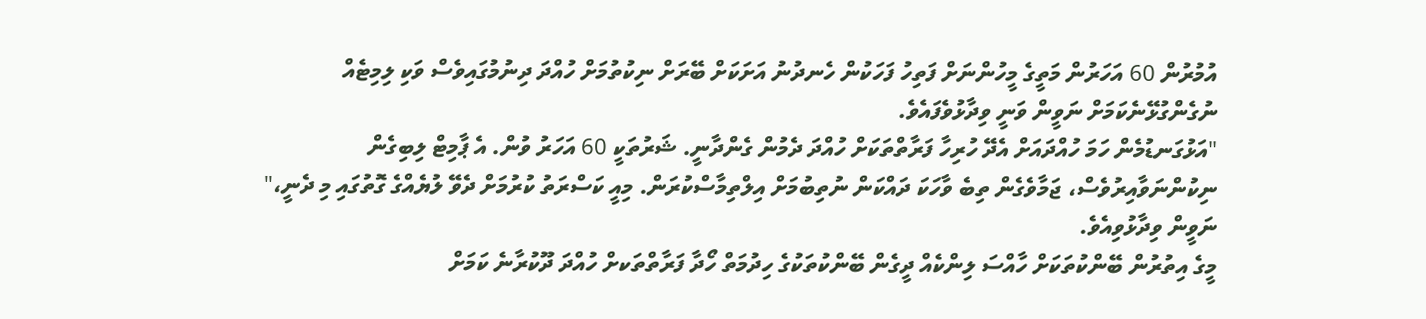އުމުރުން 60 އަހަރުން މަތީގެ މީހުންނަށް ފަތިހު ފަހަކުން ހެނދުނު އަށަކަށް ބޭރަށް ނިކުތުމަށް ހުއްދަ ދިނުމުގައިވެސް ވަކި ލިމިޓެއް ނުގެންގުޅޭނެކަމަށް ނަވީން ވަނީ ވިދާޅުވެފައެވެ.
"އަޅުގަނޑުމެން ހަމަ ހުއްދައަށް އެދޭ ހުރިހާ ފަރާތްތަކަށް ހުއްދަ ދެމުން ގެންދާނީ. ޝަރުތަކީ 60 އަހަރު ވުން. އެ ޕާމިޓް ލިބިގެން ނިކުންނަވާއިރުވެސް، ޖަމާވެގެން ތިބެ ވާހަކަ ދައްކަން ނުތިބުމަށް އިލްތިމާސްކުރަން. މިއީ ކަސްރަތު ކުރުމަށް ދެވޭ ލުޔެއްގެ ގޮތުގައި މި ދެނީ،" ނަވީން ވިދާޅުވިއެވެ.
މީގެ އިތުރުން ބޭންކުތަކަށް ހާއްސަ ލިންކެއް ދީގެން ބޭންކުތަކުގެ ހިދުމަތް ހޯދާ ފަރާތްތަކށް ހުއްދަ ދޫކުރާނެ ކަމަށް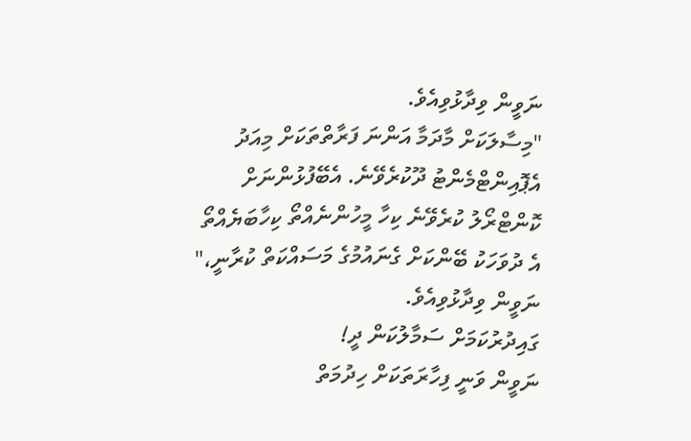ނަވީން ވިދާޅުވިއެވެ.
"މިސާލަކަށް މާދަމާ އަންނަ ފަރާތްތަކަށް މިއަދު އެޕޮއިންޓްމެންޓު ދޫކުރެވޭނެ. އެބޭފުޅުންނަށް ކޮންޓްރޯލު ކުރެވޭނެ ކިހާ މީހުންނެއްތޯ ކިހާބަޔެއްތޯ އެ ދުވަހަކު ބޭންކަށް ގެނައުމުގެ މަސައްކަތް ކުރާނީ،" ނަވީން ވިދާޅުވިއެވެ.
ގައިދުރުކަމަށް ސަމާލުކަން ދީ!
ނަވީން ވަނީ ފިހާރަތަކަށް ހިދުމަތް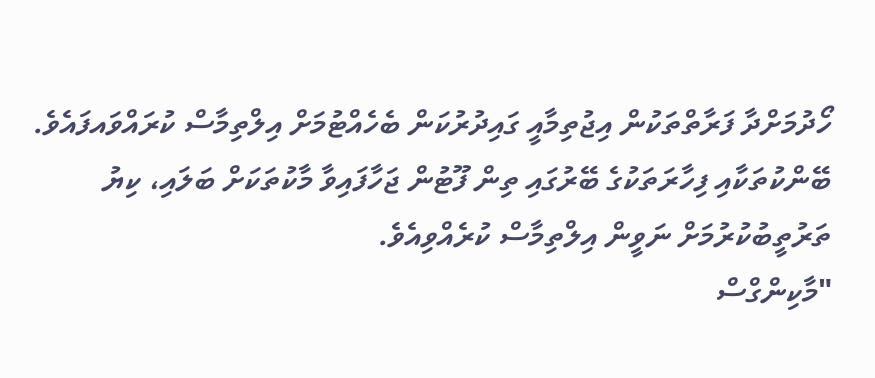ހޯދުމަށްދާ ފަރާތްތަކުން އިޖުތިމާއީ ގައިދުރުކަން ބެހެއްޓުމަށް އިލްތިމާސް ކުރައްވައފައެވެ. ބޭންކުތަކާއި ފިހާރަތަކުގެ ބޭރުގައި ތިން ފޫޓުން ޖަހާފައިވާ މާކުތަކަށް ބަލައި، ކިޔު ތަރުތީބުކުރުމަށް ނަވީން އިލްތިމާސް ކުރެއްވިއެވެ.
"މާކިންގްސް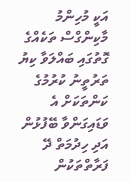އަކީ މުހިންމު މާކިންގްސް ތަކެއްގެ ގޮތުގައި ބައްލަވާ ކިޔު ތަރުތީނު ކުރުމުގެ ކަންތަކަށް އެ ވަޑައިގަންވާ ބޭފުޅުން އަދި ހިދުމަތް ދޭ ފަރާތްތަކުން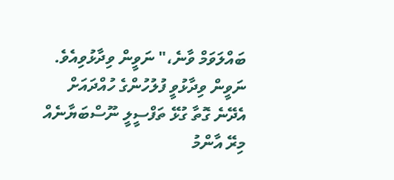ބައްލަވަމް ވާނެ،" ނަވީން ވިދާޅުވިއެވެ.
ނަވީން ވިދާޅުވީ ފުލުހުންގެ ހުއްދައަށް އެދޭނެ ގޮތާ ގުޅޭ ތަފްސީލީ ނޫސްބަޔާނެއް މިރޭ އާންމު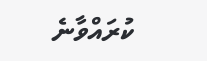ކުރައްވާނެ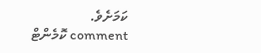ކަމަށެވެ.
comment ކޮމެންޓް